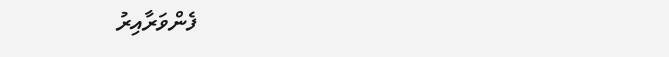ފެންވަރާއިރު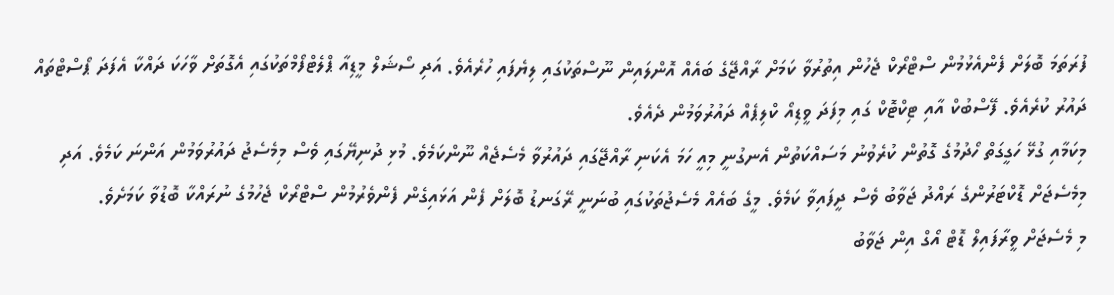ފުރަތަމަ ބޮލަށް ފެންއެޅުމުން ސްޓްރޯކް ޖެހުން އިތުރުވާ ކަމަށް ރާއްޖޭގެ ބައެއް އޮންލައިން ނޫސްތަކުގައި ލިޔެފައި ހުރެއެވެ. އަދި ސޯޝަލް މީޑިއާ ޕްލެޓްފޯމްތަކުގައި އެގޮތަށް ވާހަކަ ދައްކާ އެފަދަ ޕޯސްޓްތައް ދައުރު ކުރެއެވެ. ފޭސްބުކް އާއި ޓިކްޓޮކް ގައި މިފަދަ ވީޑިއޯ ކްލިޕެއް ދައުރުވަމުން ދެއެވެ.
މިކަމާއި ގުޅޭ ހަގީގަތް ހޯދުމުގެ ގޮތުން ކުރެވުނު މަސައްކަތުން އެނގުނީ މިއީ ހަމަ އެކަނި ރާއްޖޭގައި ދައުރުވާ މެސެޖެއް ނޫންކަމެވެ. މުޅި ދުނިޔޭގައި ވެސް މިމެސެޖު ދައުރުވަމުން އަންނަ ކަމެވެ. އަދި މިމެސެޖަށް ޑޮކްޓަރުންގެ ރައްދު ޖަވާބު ވެސް ދީފައިވާ ކަމެވެ. މީގެ ބައެއް މެސެޖުތަކުގައި ބުނަނީ ރޭގަނޑު ބޮލަށް ފެން އަޅައިގެން ފެންވެރުމުން ސްޓްރޯކް ޖެހުމުގެ ނުރައްކާ ބޮޑުވާ ކަމަށެވެ.
މި މެސެޖަށް ވީރާފައިލް ޑޮޓް އޯގް އިން ޖަވާބު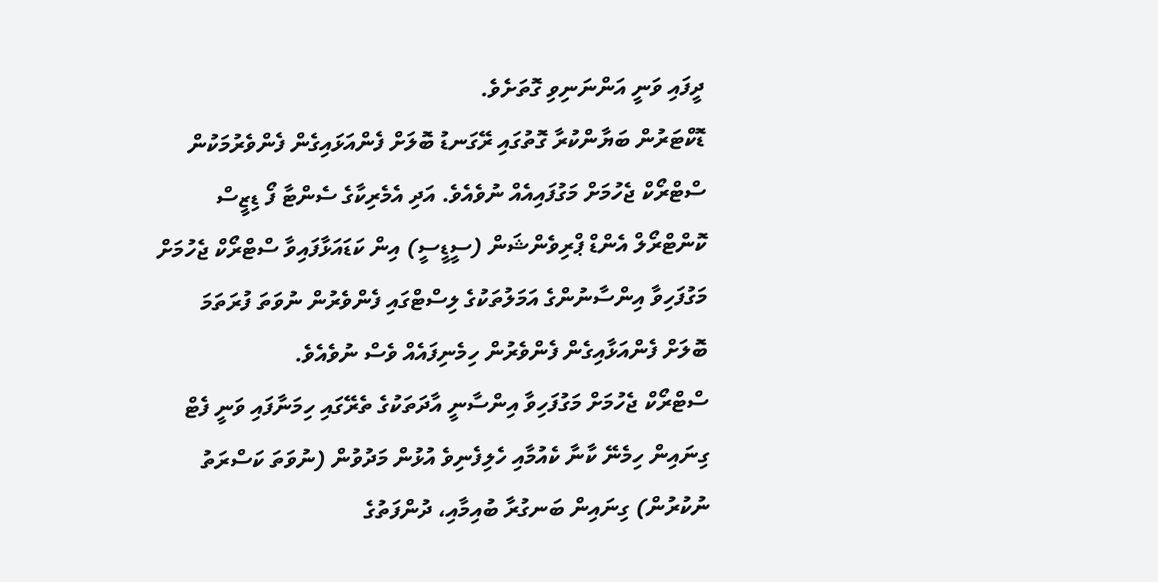ދީފައި ވަނީ އަންނަނިވި ގޮތަށެވެ.
ޑޮކްޓަރުން ބަޔާންކުރާ ގޮތުގައި ރޭގަނޑު ބޮލަށް ފެންއަޅައިގެން ފެންވެރުމަކުން ސްޓްރޯކް ޖެހުމަށް މަގުފައިއެއް ނުވެއެވެ. އަދި އެމެރިކާގެ ސެންޓާ ފޯ ޑިޒީސް ކޮންޓްރޯލް އެންޑް ޕްރިވެންޝަން (ސީޑީސީ) އިން ކަޑައަޅާފައިވާ ސްޓްރޯކް ޖެހުމަށް މަގުފަހިވާ އިންސާނުންގެ އަމަލުތަކުގެ ލިސްޓްގައި ފެންވެރުން ނުވަތަ ފުރަތަމަ ބޮލަށް ފެންއަޅާއިގެން ފެންވެރުން ހިމެނިފައެއް ވެސް ނުވެއެވެ.
ސްޓްރޯކް ޖެހުމަށް މަގުފަހިވާ އިންސާނީ އާދަތަކުގެ ތެރޭގައި ހިމަނާފައި ވަނީ ފެޓް ގިނައިން ހިމެނޭ ކާނާ ކެއުމާއި ހެލިފެނިވެ އުޅުން މަދުވުން (ނުވަތަ ކަސްރަތު ނުކުރުން) ގިނައިން ބަނގުރާ ބުއިމާއި، ދުންފަތުގެ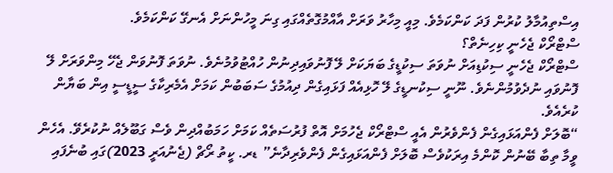އިސްތިއުމާލު ކުރުން ފަދަ ކަންކަމެވެ. މިއީ މިހާރު ވަރަށް އާއްމުގޮތެއްގައި ގިނަ މީހުންނަށް އެނގޭ ކަންކަމެވެ.
ސްޓްރޯކް ޖެހެނީ ކިހިނެތް؟
ސްޓްރޯކް ޖެހެނީ ސިކުޑިއަށް ނުވަތަ ސިކުޑީގެ ބަޔަކަށް ލޭ ފޮނުވައިދިނުން ހުއްޓުވުމުނެވެ. ނުވަތަ ފޮނުވަން ޖެހޭ މިންވަރަށް ލޭ ފޮނުވައި ނުދެވުމުންނެވެ. ނޫނީ ސިކުނޑީގެ ލޭ ހޮޅިއެއް ފަޅައިގެން ދިއުމުގެ ސަބަބުން ކަމަށް އެމެރިކާގެ ސީޑީސީ އިން ބަޔާން ކުރެއެވެ.
“ބޮލަށް ފެންއަޅައިގެން ފެންވެރުން އެއީ ސްޓްރޯކް ޖެހުމަށް އޮތް ފުރުސަތެއް ކަމަށް ހަމަބުއްދިން ވެސް ގަބޫލެއް ނުކުރެވޭ. އެހެން ވީމާ ތިބާ ބޭނުން ކޮންމެ އިރަކުވެސް ބޮލަށް ފެންއަޅައިގެން ފެންވެރިދާނެ” ޑރ. ކީތު ރޯޗް (ޖެނުއަރީ 2023)ގައި ބުނެފައި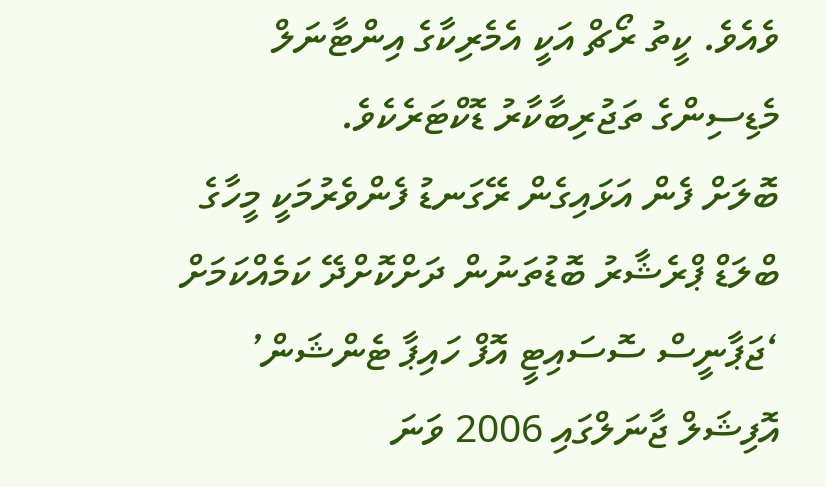ވެއެވެ. ކީތު ރޯޗް އަކީ އެމެރިކާގެ އިންޓާނަލް މެޑިސިންގެ ތަޖުރިބާކާރު ޑޮކްޓަރެކެވެ.
ބޮލަށް ފެން އަޅައިގެން ރޭގަނޑު ފެންވެރުމަކީ މީހާގެ ބްލަޑް ޕްރެޝާރު ބޮޑުތަނުން ދަށްކޮށްދޭ ކަމެއްކަމަށް ‘ޖަޕާނީސް ސޮސައިޓީ އޮފް ހައިޕާ ޓެންޝަން’ އޮފިޝަލް ޖާނަލްގައި 2006 ވަނަ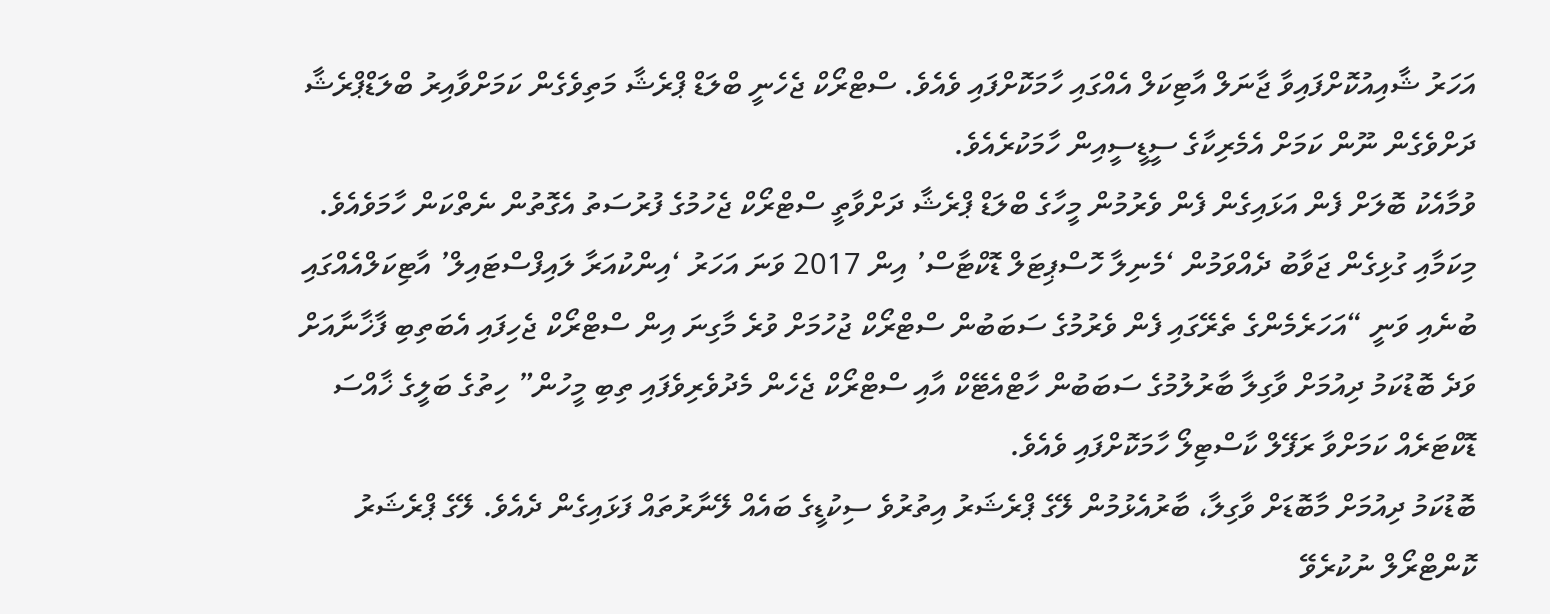އަހަރު ޝާއިއުކޮށްފައިވާ ޖާނަލް އާޓިކަލް އެއްގައި ހާމަކޮށްފައި ވެއެވެ. ސްޓްރޯކް ޖެހެނީ ބްލަޑް ޕްރެޝާ މަތިވެގެން ކަމަށްވާއިރު ބްލަޑްޕްރެޝާ ދަށްވެގެން ނޫން ކަމަށް އެމެރިކާގެ ސީޑީސީއިން ހާމަކުރެއެވެ.
ވުމާއެކު ބޮލަށް ފެން އަޅައިގެން ފެން ވެރުމުން މީހާގެ ބްލަޑް ޕްރެޝާ ދަށްވާތީ ސްޓްރޯކް ޖެހުމުގެ ފުރުސަތު އެގޮތުން ނެތްކަން ހާމަވެއެވެ.
މިކަމާއި ގުޅިގެން ޖަވާބު ދެއްވަމުން ‘މެނިލާ ހޮސްޕިޓަލް ޑޮކްޓާސް’ އިން 2017 ވަނަ އަހަރު ‘އިންކުއަރާ ލައިފްސްޓައިލް’ އާޓިކަލްއެއްގައި ބުނެއި ވަނީ “އަހަރެމެންގެ ތެރޭގައި ފެން ވެރުމުގެ ސަބަބުން ސްޓްރޯކް ޖުހުމަށް ވުރެ މާގިނަ އިން ސްޓްރޯކް ޖެހިފައި އެބަތިބި ފާޚާނާއަށް ވަދެ ބޮޑުކަމު ދިއުމަށް ވާގިލާ ބާރުލުމުގެ ސަބަބުން ހާޓްއެޓޭކް އާއި ސްޓްރޯކް ޖެހެން މެދުވެރިވެފައި ތިބި މީހުން” ހިތުގެ ބަލީގެ ޚާއްސަ ޑޮކްޓަރެއް ކަމަށްވާ ރަފޭލް ކާސްޓިލޯ ހާމަކޮށްފައި ވެއެވެ.
ބޮޑުކަމު ދިއުމަށް މާބޮޑަށް ވާގިލާ، ބާރުއެޅުމުން ލޭގެ ޕްރެޝަރު އިތުރުވެ ސިކުޑީގެ ބައެއް ލޭނާރުތައް ފަޅައިގެން ދެއެވެ. ލޭގެ ޕްރެޝަރު ކޮންޓްރޯލް ނުކުރެވޭ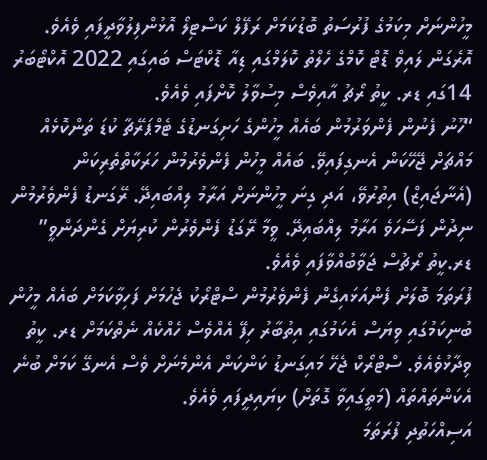މީހުންނަށް މިކަމުގެ ފުރުސަތު ބޮޑުކަމަށް ރަފޭލް ކަސްޓިލޯ އޮޅުންފިލުވާދީފައި ވެއެވެ.
އޮރެގަން ލައިވް ޑޮޓް ކޮމްގެ ހެލްތު ކޮލަމްގައި ޑިއާ ޑޮކްޓަސް ބައިގައި 2022 އޮކްޓޯބަރު 14ގައި ޑރ. ކީތު ރޯޗު އާއިވެސް މިސުވާލު ކޮށްފައި ވެއެވެ.
“ހޫނު ފެނުން ފެންވަރުމުން ބައެއް މީހުންގެ ހަށިގަނޑުގެ ޓެމްޕަރޭޗާ ކުޑަ ތަންކޮޅެއް މައްޗަށް ޖޭހޭކަން އެނގިފައިވޭ. ބައެއް މީހުން ފެންވެރުމުން ހަރަކާތްތެރިކަން (އެނާޖައިޒް) އިތުރުވޭ، އަދި ގިނަ މީހުންނަށް އަރާމު ލިއްބައިދޭ. ރޭގަނޑު ފެންވެރުމުން ނިދުން ފަސޭހަވެ އަރާމު ލިއްބައިދޭ. ވީމާ ރޭގަޑު ފެންވެރުން ކުރިޔަށް ގެންދަންވީ” ޑރ.ކީތު ރޯޗުސް ޖަވާބުއްވާފައި ވެއެވެ.
ފުރަތަމަ ބޮލަށް ފެންއަޅައިގެން ފެންވެރުމުން ސްޓްރޯކު ޖެހުމަށް ފަހިވާކަމަށް ބައެއް މީހުން ބުނިކަމުގައި ވިޔަސް އެކަމުގައި އިތުބާރު ހިފޭ އެއްވެސް ހެއްކެއް ނެތްކަމަށް ޑރ. ކީތު ވިދާޅުވެއެވެ. ސްޓްރޯކް ޖެހޭ މައިގަނޑު ކަންކަން އެންމެނަށް ވެސް އެނގޭ ކަމަށް ބުނެ އެކަންތައްތައް (މަތީގައިވާ ގޮތަށް) ކިޔައިދީފައި ވެއެވެ.
އަސިއްހަތުދި ފުރަތަމަ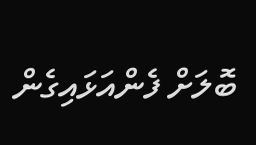ބޮލަށް ފެންއަޅައިގެން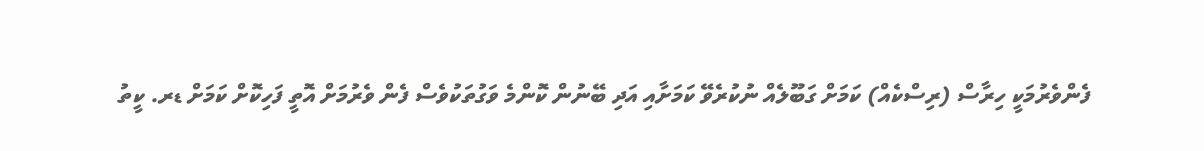ފެންވެރުމަކީ ހިރާސް (ރިސްކެއް) ކަމަށް ގަބޫލެއް ނުކުރެވޭ ކަމަށާއި އަދި ބޭނުން ކޮންމެ ވަގުތަކުވެސް ފެން ވެރުމަށް އޮތީ ފަހިކޮށް ކަމަށް ޑރ. ކީތު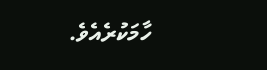ހާމަކުރެއެވެ.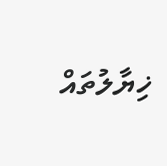ޚިޔާލުތައް